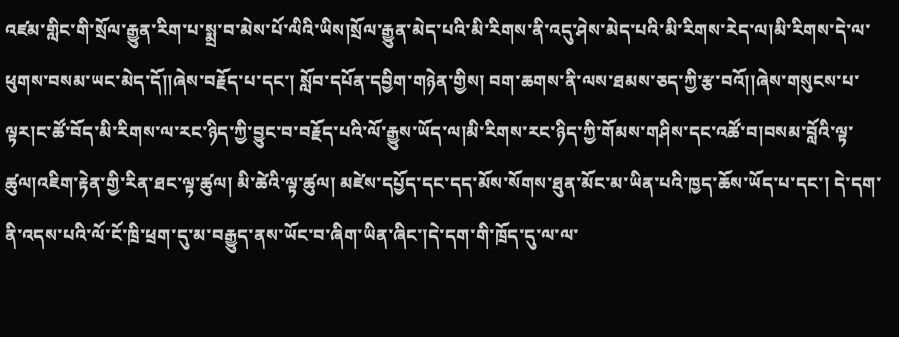འཛམ་གླིང་གི་སྲོལ་རྒྱུན་རིག་པ་སྨྲ་བ་མེས་པོ་ལིའི་ཡིས།སྲོལ་རྒྱུན་མེད་པའི་མི་རིགས་ནི་འདུ་ཤེས་མེད་པའི་མི་རིགས་རེད་ལ།མི་རིགས་དེ་ལ་ཕུགས་བསམ་ཡང་མེད་དོ།།ཞེས་བརྗོད་པ་དང་། སློབ་དཔོན་དབྱིག་གཉེན་གྱིས། བག་ཆགས་ནི་ལས་ཐམས་ཅད་ཀྱི་རྩ་བའོ།།ཞེས་གསུངས་པ་ལྟར།ང་ཚོ་བོད་མི་རིགས་ལ་རང་ཉིད་ཀྱི་བྱུང་བ་བརྗོད་པའི་ལོ་རྒྱུས་ཡོད་ལ།མི་རིགས་རང་ཉིད་ཀྱི་གོམས་གཤིས་དང་འཚོ་བ།བསམ་བློའི་ལྟ་ཚུལ།འཇིག་རྟེན་གྱི་རིན་ཐང་ལྟ་ཚུལ། མི་ཚེའི་ལྟ་ཚུལ། མཛེས་དཔྱོད་དང་དད་མོས་སོགས་ཐུན་མོང་མ་ཡིན་པའི་ཁྱད་ཆོས་ཡོད་པ་དང་། དེ་དག་ནི་འདས་པའི་ལོ་ངོ་ཁྲི་ཕྲག་དུ་མ་བརྒྱུད་ནས་ཡོང་བ་ཞིག་ཡིན་ཞིང་།དེ་དག་གི་ཁྲོད་དུ་ལ་ལ་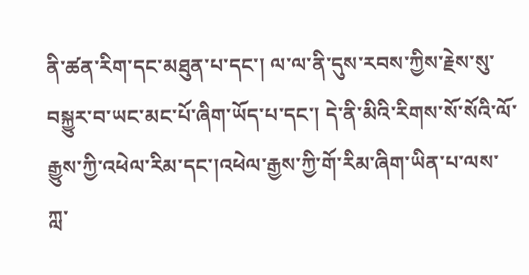ནི་ཚན་རིག་དང་མཐུན་པ་དང་། ལ་ལ་ནི་དུས་རབས་ཀྱིས་རྗེས་སུ་བསྐྱུར་བ་ཡང་མང་པོ་ཞིག་ཡོད་པ་དང་། དེ་ནི་མིའི་རིགས་སོ་སོའི་ལོ་རྒྱུས་ཀྱི་འཕེལ་རིམ་དང་།འཕེལ་རྒྱས་ཀྱི་གོ་རིམ་ཞིག་ཡིན་པ་ལས་ཀླ་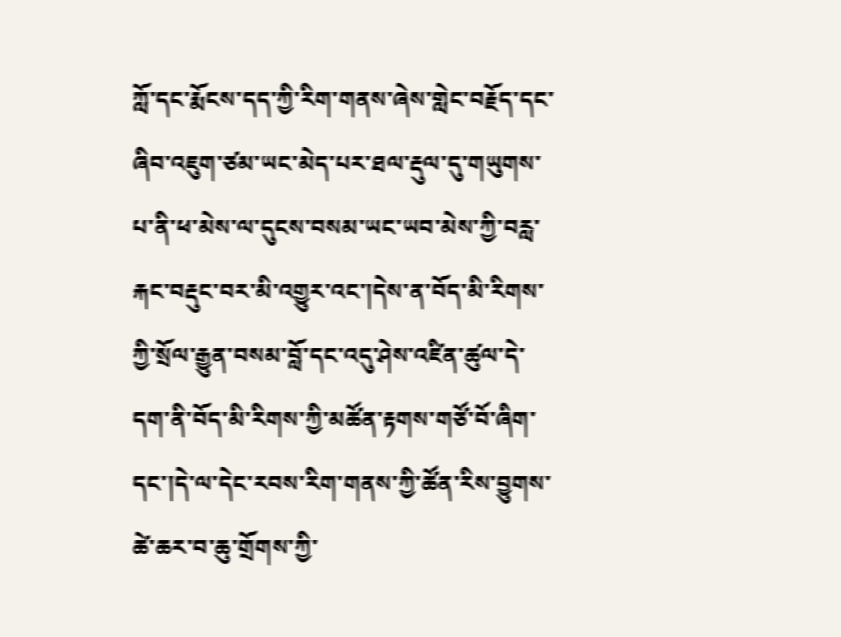ཀློ་དང་རྨོངས་དད་ཀྱི་རིག་གནས་ཞེས་གླེང་བརྗོད་དང་ཞིབ་འཇུག་ཙམ་ཡང་མེད་པར་ཐལ་རྡུལ་དུ་གཡུགས་པ་ནི་ཕ་མེས་ལ་དུངས་བསམ་ཡང་ཡབ་མེས་ཀྱི་བརླ་རྐང་བརྡུང་བར་མི་འགྱུར་འང་།དེས་ན་བོད་མི་རིགས་ཀྱི་སྲོལ་རྒྱུན་བསམ་བློ་དང་འདུ་ཤེས་འཛིན་ཚུལ་དེ་དག་ནི་བོད་མི་རིགས་ཀྱི་མཚོན་རྟགས་གཙོ་བོ་ཞིག་དང་།དེ་ལ་དེང་རབས་རིག་གནས་ཀྱི་ཚོན་རིས་བྱུགས་ཚེ་ཆར་བ་ཆུ་གྲོགས་ཀྱི་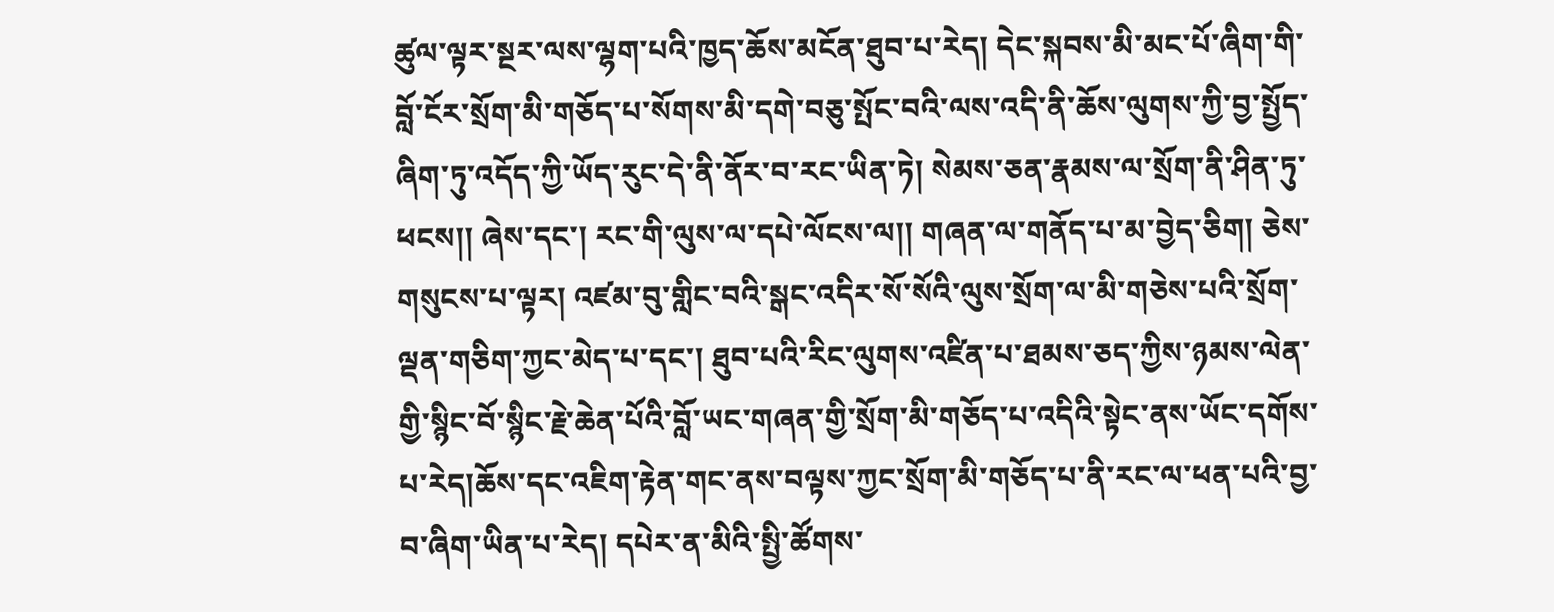ཚུལ་ལྟར་སྔར་ལས་ལྷག་པའི་ཁྱད་ཆོས་མངོན་ཐུབ་པ་རེད། དེང་སྐབས་མི་མང་པོ་ཞིག་གི་བློ་ངོར་སྲོག་མི་གཅོད་པ་སོགས་མི་དགེ་བཅུ་སྤོང་བའི་ལས་འདི་ནི་ཆོས་ལུགས་ཀྱི་བྱ་སྤྱོད་ཞིག་ཏུ་འདོད་ཀྱི་ཡོད་རུང་དེ་ནི་ནོར་བ་རང་ཡིན་ཏེ། སེམས་ཅན་རྣམས་ལ་སྲོག་ནི་ཤིན་ཏུ་ཕངས།། ཞེས་དང་། རང་གི་ལུས་ལ་དཔེ་ལོངས་ལ།། གཞན་ལ་གནོད་པ་མ་བྱེད་ཅིག། ཅེས་གསུངས་པ་ལྟར། འཛམ་བུ་གླིང་བའི་སྒང་འདིར་སོ་སོའི་ལུས་སྲོག་ལ་མི་གཅེས་པའི་སྲོག་ལྡན་གཅིག་ཀྱང་མེད་པ་དང་། ཐུབ་པའི་རིང་ལུགས་འཛིན་པ་ཐམས་ཅད་ཀྱིས་ཉམས་ལེན་གྱི་སྙིང་བོ་སྙིང་རྗེ་ཆེན་པོའི་བློ་ཡང་གཞན་གྱི་སྲོག་མི་གཅོད་པ་འདིའི་སྟེང་ནས་ཡོང་དགོས་པ་རེད།ཆོས་དང་འཇིག་རྟེན་གང་ནས་བལྟས་ཀྱང་སྲོག་མི་གཅོད་པ་ནི་རང་ལ་ཕན་པའི་བྱ་བ་ཞིག་ཡིན་པ་རེད། དཔེར་ན་མིའི་སྤྱི་ཚོགས་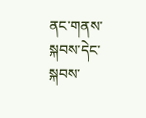ནང་གནས་སྐབས་དེང་སྐབས་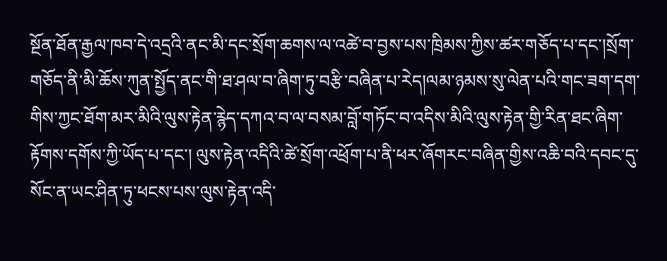སྔོན་ཐོན་རྒྱལ་ཁབ་དེ་འདྲའི་ནང་མི་དང་སྲོག་ཆགས་ལ་འཚེ་བ་བྱས་པས་ཁྲིམས་ཀྱིས་ཚར་གཅོད་པ་དང་།སྲོག་གཅོད་ནི་མི་ཆོས་ཀུན་སྤྱོད་ནང་གི་ཐ་ཤལ་བ་ཞིག་ཏུ་བརྩི་བཞིན་པ་རེད།ལམ་ཉམས་སུ་ལེན་པའི་གང་ཟག་དག་གིས་ཀྱང་ཐོག་མར་མིའི་ལུས་རྟེན་རྙེད་དཀའ་བ་ལ་བསམ་བློ་གཏོང་བ་འདིས་མིའི་ལུས་རྟེན་གྱི་རིན་ཐང་ཞིག་རྟོགས་དགོས་ཀྱི་ཡོད་པ་དང་། ལུས་རྟེན་འདིའི་ཚེ་སྲོག་འཕྲོག་པ་ནི་ཕར་ཞོགརང་བཞིན་གྱིས་འཆི་བའི་དབང་དུ་སོང་ན་ཡང་ཤིན་ཏུ་ཕངས་པས་ལུས་རྟེན་འདི་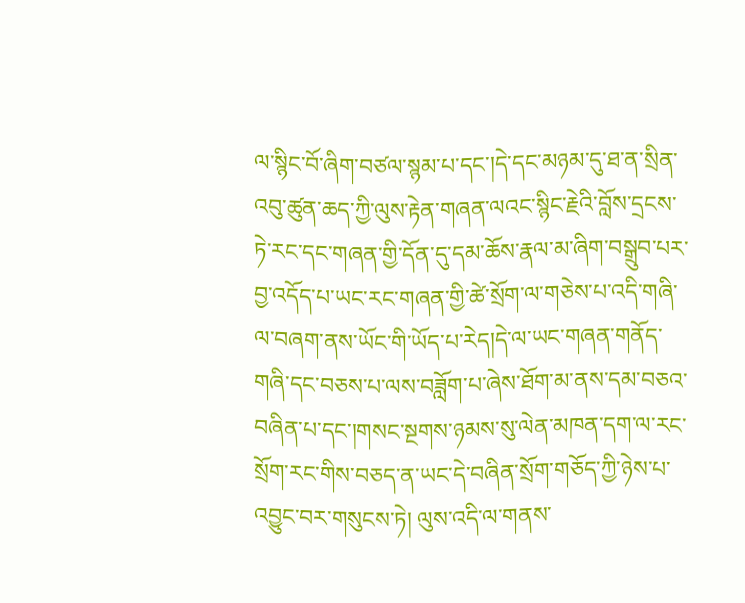ལ་སྙིང་བོ་ཞིག་བཙལ་སྙམ་པ་དང་།དེ་དང་མཉམ་དུ་ཐ་ན་སྲིན་འབུ་ཚུན་ཆད་ཀྱི་ལུས་རྟེན་གཞན་ལའང་སྙིང་རྗེའི་བློས་དྲངས་ཏེ་རང་དང་གཞན་གྱི་དོན་དུ་དམ་ཆོས་རྣལ་མ་ཞིག་བསྒྲུབ་པར་བྱ་འདོད་པ་ཡང་རང་གཞན་གྱི་ཚེ་སྲོག་ལ་གཅེས་པ་འདི་གཞི་ལ་བཞག་ནས་ཡོང་གི་ཡོད་པ་རེད།དེ་ལ་ཡང་གཞན་གནོད་གཞི་དང་བཅས་པ་ལས་བཟློག་པ་ཞེས་ཐོག་མ་ནས་དམ་བཅའ་བཞིན་པ་དང་།གསང་སྔགས་ཉམས་སུ་ལེན་མཁན་དག་ལ་རང་སྲོག་རང་གིས་བཅད་ན་ཡང་དེ་བཞིན་སྲོག་གཅོད་ཀྱི་ཉེས་པ་འབྱུང་བར་གསུངས་ཏེ། ལུས་འདི་ལ་གནས་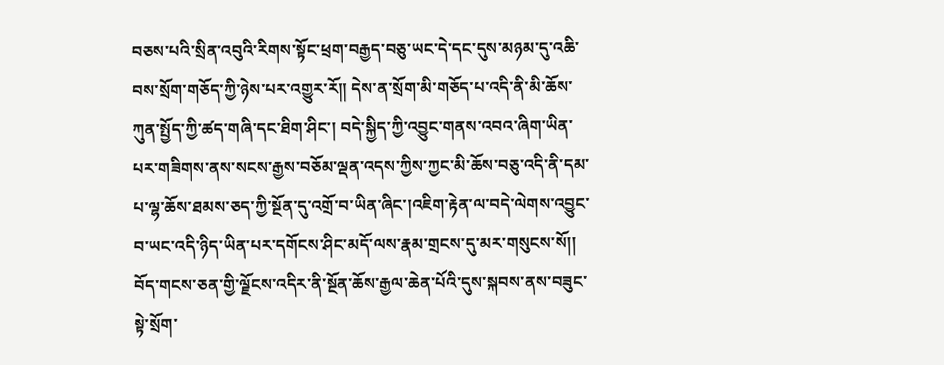བཅས་པའི་སྲིན་འབུའི་རིགས་སྟོང་ཕྲག་བརྒྱད་བཅུ་ཡང་དེ་དང་དུས་མཉམ་དུ་འཆི་བས་སྲོག་གཅོད་ཀྱི་ཉེས་པར་འགྱུར་རོ།། དེས་ན་སྲོག་མི་གཅོད་པ་འདི་ནི་མི་ཆོས་ཀུན་སྤྱོད་ཀྱི་ཚད་གཞི་དང་ཐིག་ཤིང་། བདེ་སྐྱིད་ཀྱི་འབྱུང་གནས་འབའ་ཞིག་ཡིན་པར་གཟིགས་ནས་སངས་རྒྱས་བཅོམ་ལྡན་འདས་ཀྱིས་ཀྱང་མི་ཆོས་བཅུ་འདི་ནི་དམ་པ་ལྷ་ཆོས་ཐམས་ཅད་ཀྱི་སྔོན་དུ་འགྲོ་བ་ཡིན་ཞིང་།འཇིག་རྟེན་ལ་བདེ་ལེགས་འབྱུང་བ་ཡང་འདི་ཉིད་ཡིན་པར་དགོངས་ཤིང་མདོ་ལས་རྣམ་གྲངས་དུ་མར་གསུངས་སོ།།
བོད་གངས་ཅན་གྱི་ལྗོངས་འདིར་ནི་སྔོན་ཆོས་རྒྱལ་ཆེན་པོའི་དུས་སྐབས་ནས་བཟུང་སྟེ་སྲོག་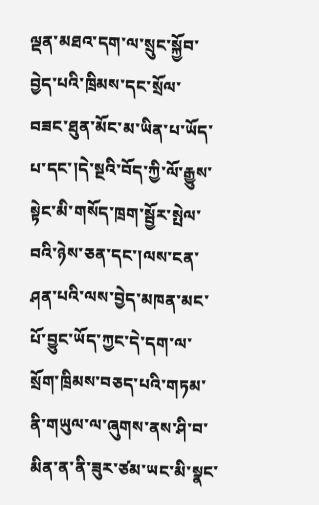ལྡན་མཐའ་དག་ལ་སྲུང་སྐྱོབ་བྱེད་པའི་ཁྲིམས་དང་སྲོལ་བཟང་ཐུན་མོང་མ་ཡིན་པ་ཡོད་པ་དང་།དེ་སྔའི་བོད་ཀྱི་ལོ་རྒྱུས་སྟེང་མི་གསོད་ཁྲག་སྦྱོར་སྤེལ་བའི་ཉེས་ཅན་དང་།ལས་ངན་ཤན་པའི་ལས་བྱེད་མཁན་མང་པོ་བྱུང་ཡོད་ཀྱང་དེ་དག་ལ་སྲོག་ཁྲིམས་བཅད་པའི་གཏམ་ནི་གཡུལ་ལ་ཞུགས་ནས་ཤི་བ་མིན་ན་ནི་ཟུར་ཙམ་ཡང་མི་སྣང་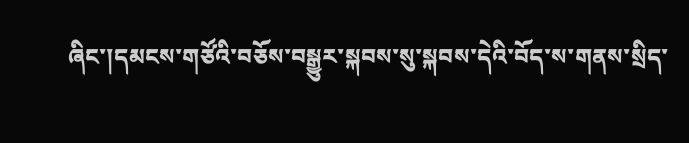ཞིང་།དམངས་གཙོའི་བཅོས་བསྒྱུར་སྐབས་སུ་སྐབས་དེའི་བོད་ས་གནས་སྲིད་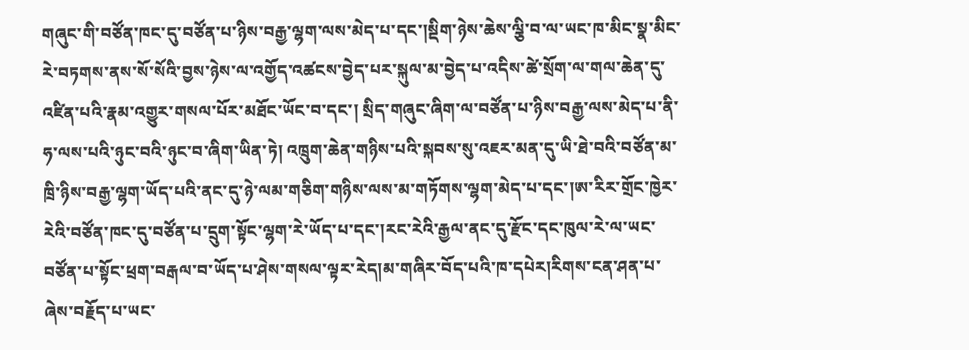གཞུང་གི་བཙོན་ཁང་དུ་བཙོན་པ་ཉིས་བརྒྱ་ལྷག་ལས་མེད་པ་དང་།སྡིག་ཉེས་ཆེས་ལྕི་བ་ལ་ཡང་ཁ་མིང་སྣ་མིང་རེ་བཏགས་ནས་སོ་སོའི་བྱས་ཉེས་ལ་འགྱོད་འཚངས་བྱེད་པར་སྐུལ་མ་བྱེད་པ་འདིས་ཚེ་སྲོག་ལ་གལ་ཆེན་དུ་འཛིན་པའི་རྣམ་འགྱུར་གསལ་པོར་མཐོང་ཡོང་བ་དང་། སྲིད་གཞུང་ཞིག་ལ་བཙོན་པ་ཉིས་བརྒྱ་ལས་མེད་པ་ནི་ཧ་ལས་པའི་ཉུང་བའི་ཉུང་བ་ཞིག་ཡིན་ཏེ། འཁྲུག་ཆེན་གཉིས་པའི་སྐབས་སུ་འཇར་མན་དུ་ཡི་ཐེ་བའི་བཙོན་མ་ཁྲི་ཉིས་བརྒྱ་ལྷག་ཡོད་པའི་ནང་དུ་ཉེ་ལམ་གཅིག་གཉིས་ལས་མ་གཏོགས་ལྷག་མེད་པ་དང་།ཨ་རིར་གྲོང་ཁྱེར་རེའི་བཙོན་ཁང་དུ་བཙོན་པ་དྲུག་སྟོང་ལྷག་རེ་ཡོད་པ་དང་།རང་རེའི་རྒྱལ་ནང་དུ་རྫོང་དང་ཁུལ་རེ་ལ་ཡང་བཙོན་པ་སྟོང་ཕྲག་བརྒལ་བ་ཡོད་པ་ཤེས་གསལ་ལྟར་རེད།མ་གཞིར་བོད་པའི་ཁ་དཔེར།རིགས་ངན་ཤན་པ་ཞེས་བརྗོད་པ་ཡང་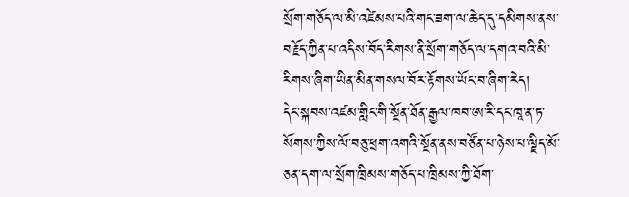སྲོག་གཅོད་ལ་མི་འཛེམས་པའི་གང་ཟག་ལ་ཆེད་དུ་དམིགས་ནས་བརྗོད་ཀྱིན་པ་འདིས་བོད་རིགས་ནི་སྲོག་གཅོད་ལ་དགའ་བའི་མི་རིགས་ཞིག་ཡིན་མིན་གསལ་བོར་རྟོགས་ཡོང་བ་ཞིག་རེད།
དེང་སྐབས་འཛམ་གླིང་གི་སྔོན་ཐོན་རྒྱལ་ཁབ་ཨ་རི་དང་ཁཱ་ན་ཏ་སོགས་ཀྱིས་ལོ་བཅུ་ཕྲག་འགའི་སྔོན་ནས་བཙོན་པ་ཉེས་པ་ལྗིད་མོ་ཅན་དག་ལ་སྲོག་ཁྲིམས་གཅོད་པ་ཁྲིམས་ཀྱི་ཐོག་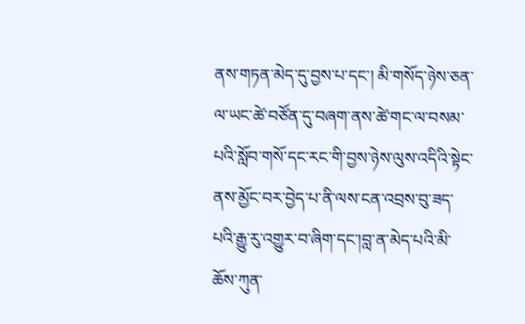ནས་གཏན་མེད་དུ་བྱས་པ་དང་། མི་གསོད་ཉེས་ཅན་ལ་ཡང་ཚེ་བཙོན་དུ་བཞག་ནས་ཚེ་གང་ལ་བསམ་པའི་སློབ་གསོ་དང་རང་གི་བྱས་ཉེས་ལུས་འདིའི་སྟེང་ནས་མྱོང་བར་བྱེད་པ་ནི་ལས་ངན་འབྲས་བུ་ཟད་པའི་རྒྱུ་རུ་འགྱུར་བ་ཞིག་དང་།བླ་ན་མེད་པའི་མི་ཆོས་ཀུན་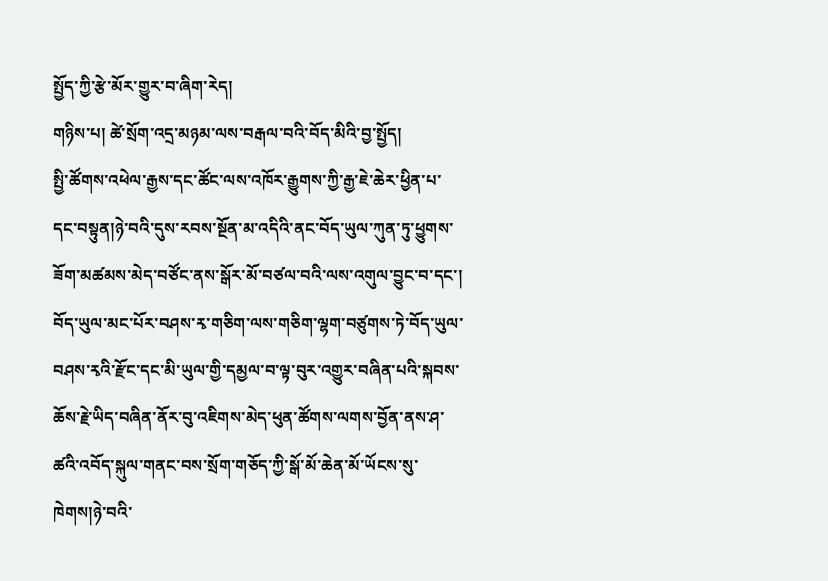སྤྱོད་ཀྱི་རྩེ་མོར་གྱུར་བ་ཞིག་རེད།
གཉིས་པ། ཚེ་སྲོག་འདྲ་མཉམ་ལས་བརྒལ་བའི་བོད་མིའི་བྱ་སྤྱོད།
སྤྱི་ཚོགས་འཕེལ་རྒྱས་དང་ཚོང་ལས་འཁོར་རྒྱུགས་ཀྱི་རྒྱ་ཇེ་ཆེར་ཕྱིན་པ་དང་བསྟུན།ཉེ་བའི་དུས་རབས་སྔོན་མ་འདིའི་ནང་བོད་ཡུལ་ཀུན་ཏུ་ཕྱུགས་ཟོག་མཚམས་མེད་བཙོང་ནས་སྒོར་མོ་བཙལ་བའི་ལས་འགུལ་བྱུང་བ་དང་། བོད་ཡུལ་མང་པོར་བཤས་རྭ་གཅིག་ལས་གཅིག་ལྷག་བཙུགས་ཏེ་བོད་ཡུལ་བཤས་རྭའི་རྫོང་དང་མི་ཡུལ་གྱི་དམྱལ་བ་ལྟ་བུར་འགྱུར་བཞིན་པའི་སྐབས་ཆོས་རྗེ་ཡིད་བཞིན་ནོར་བུ་འཇིགས་མེད་ཕུན་ཚོགས་ལགས་བྱོན་ནས་ཤ་ཚའི་འབོད་སྐུལ་གནང་བས་སྲོག་གཅོད་ཀྱི་སྒོ་མོ་ཆེན་མོ་ཡོངས་སུ་ཁེགས།ཉེ་བའི་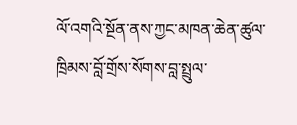ལོ་འགའི་སྔོན་ནས་ཀྱང་མཁན་ཆེན་ཚུལ་ཁྲིམས་བློ་གྲོས་སོགས་བླ་སྤྲུལ་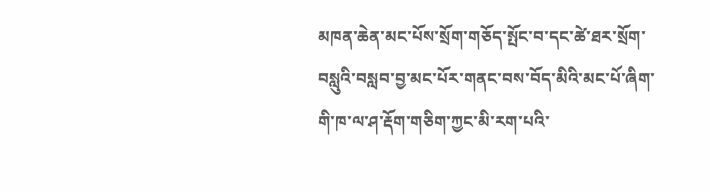མཁན་ཆེན་མང་པོས་སྲོག་གཅོད་སྤོང་བ་དང་ཚེ་ཐར་སྲོག་བསླུའི་བསླབ་བྱ་མང་པོར་གནང་བས་བོད་མིའི་མང་པོ་ཞིག་གི་ཁ་ལ་ཤ་རྡོག་གཅིག་ཀྱང་མི་རག་པའི་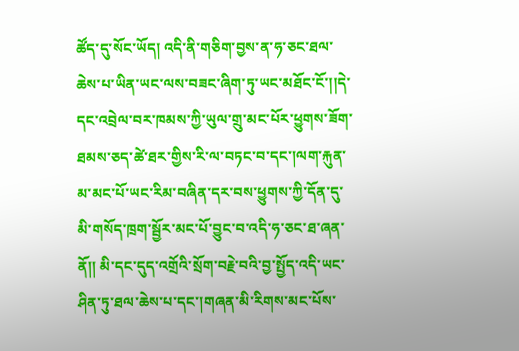ཚོད་དུ་སོང་ཡོད། འདི་ནི་གཅིག་བྱས་ན་ཧ་ཅང་ཐལ་ཆེས་པ་ཡིན་ཡང་ལས་བཟང་ཞིག་ཏུ་ཡང་མཐོང་ངོ་།།དེ་དང་འབྲེལ་བར་ཁམས་ཀྱི་ཡུལ་གྲུ་མང་པོར་ཕྱུགས་ཟོག་ཐམས་ཅད་ཚེ་ཐར་གྱིས་རི་ལ་བཏང་བ་དང་།ལག་རྐུན་མ་མང་པོ་ཡང་རིམ་བཞིན་དར་བས་ཕྱུགས་ཀྱི་དོན་དུ་མི་གསོད་ཁྲག་སྦྱོར་མང་པོ་བྱུང་བ་འདི་ཧ་ཅང་ཐ་ཞན་ནོ།། མི་དང་དུད་འགྲོའི་སྲོག་བརྗེ་བའི་བྱ་སྤྱོད་འདི་ཡང་ཤིན་ཏུ་ཐལ་ཆེས་པ་དང་།གཞན་མི་རིགས་མང་པོས་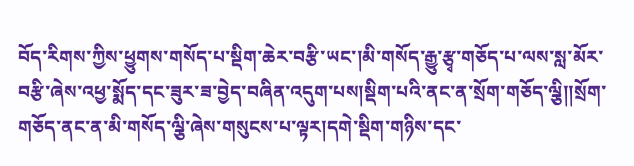བོད་རིགས་ཀྱིས་ཕྱུགས་གསོད་པ་སྡིག་ཆེར་བརྩི་ཡང་།མི་གསོད་རྒྱུ་རྩྭ་གཅོད་པ་ལས་སླ་མོར་བརྩི་ཞེས་འཕྱ་སྨོད་དང་ཟུར་ཟ་བྱེད་བཞིན་འདུག་པས།སྡིག་པའི་ནང་ན་སྲོག་གཅོད་ལྕི།།སྲོག་གཅོད་ནང་ན་མི་གསོད་ལྕི་ཞེས་གསུངས་པ་ལྟར།དགེ་སྡིག་གཉིས་དང་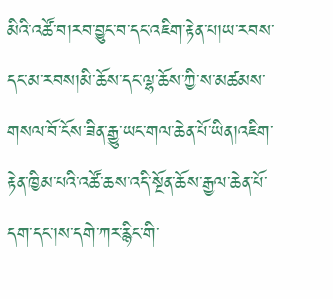མིའི་འཚོ་བ།རབ་བྱུང་བ་དང་འཇིག་རྟེན་པ།ཡ་རབས་དང་མ་རབས།མི་ཆོས་དང་ལྷ་ཆོས་ཀྱི་ས་མཚམས་གསལ་བོ་ངོས་ཟིན་རྒྱུ་ཡང་གལ་ཆེན་པོ་ཡིན།འཇིག་རྟེན་ཁྱིམ་པའི་འཚོ་ཆས་འདི་སྔོན་ཆོས་རྒྱལ་ཆེན་པོ་དག་དང་།ས་དགེ་ཀར་རྙིང་གི་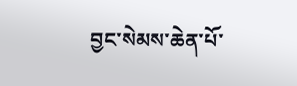བྱང་སེམས་ཆེན་པོ་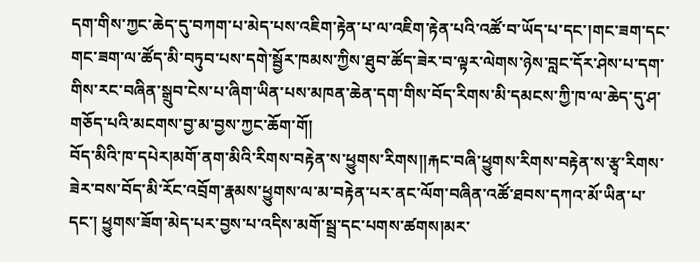དག་གིས་ཀྱང་ཆེད་དུ་བཀག་པ་མེད་པས་འཇིག་རྟེན་པ་ལ་འཇིག་རྟེན་པའི་འཚོ་བ་ཡོད་པ་དང་།གང་ཟག་དང་གང་ཟག་ལ་ཚོད་མི་བཏུབ་པས་དགེ་སྦྱོར་ཁམས་ཀྱིས་ཐུབ་ཚོད་ཟེར་བ་ལྟར་ལེགས་ཉེས་བླང་དོར་ཤེས་པ་དག་གིས་རང་བཞིན་སྒྲུབ་ངེས་པ་ཞིག་ཡིན་པས་མཁན་ཆེན་དག་གིས་བོད་རིགས་མི་དམངས་ཀྱི་ཁ་ལ་ཆེད་དུ་ཤ་གཅོད་པའི་མངགས་བྱ་མ་བྱས་ཀྱང་ཆོག་གོ།
བོད་མིའི་ཁ་དཔེར།མགོ་ནག་མིའི་རིགས་བརྟེན་ས་ཕྱུགས་རིགས།།རྐང་བཞི་ཕྱུགས་རིགས་བརྟེན་ས་རྩྭ་རིགས་ཟེར་བས་བོད་མི་རོང་འབྲོག་རྣམས་ཕྱུགས་ལ་མ་བརྟེན་པར་ནང་ལོག་བཞིན་འཚོ་ཐབས་དཀའ་མོ་ཡིན་པ་དང་། ཕྱུགས་ཟོག་མེད་པར་བྱས་པ་འདིས་མགོ་སྦྲ་དང་པགས་ཚགས།མར་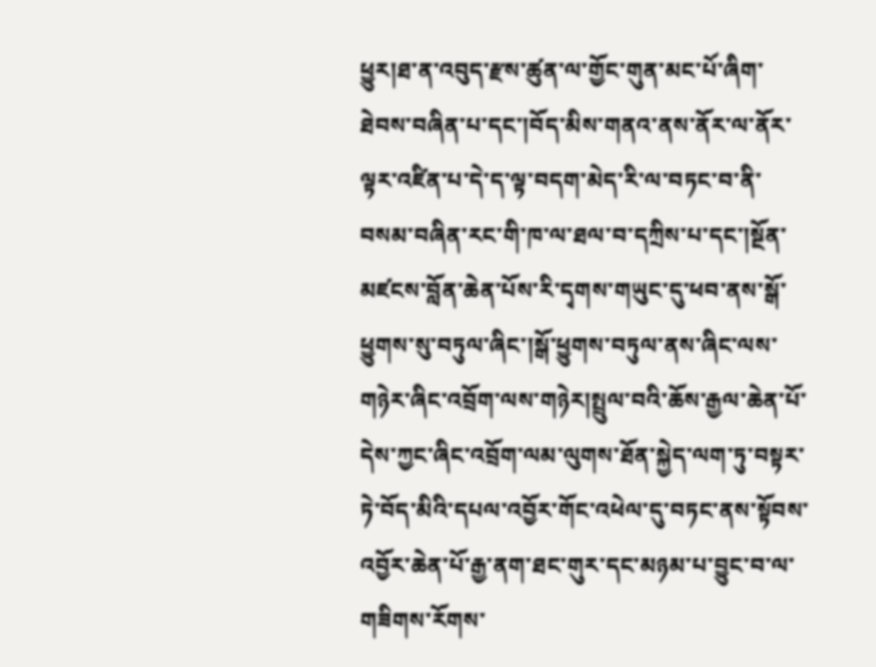ཕྱུར།ཐ་ན་འབུད་རྫས་ཚུན་ལ་གྱོང་གུན་མང་པོ་ཞིག་ཐེབས་བཞིན་པ་དང་།བོད་མིས་གནའ་ནས་ནོར་ལ་ནོར་ལྟར་འཛིན་པ་དེ་ད་ལྟ་བདག་མེད་རི་ལ་བཏང་བ་ནི་བསམ་བཞིན་རང་གི་ཁ་ལ་ཐལ་བ་དཀྲིས་པ་དང་།སྔོན་མཛངས་བློན་ཆེན་པོས་རི་དྭགས་གཡུང་དུ་ཕབ་ནས་སྒོ་ཕྱུགས་སུ་བཏུལ་ཞིང་།སྒོ་ཕྱུགས་བཏུལ་ནས་ཞིང་ལས་གཉེར་ཞིང་འབྲོག་ལས་གཉེར།སྤྲུལ་བའི་ཆོས་རྒྱལ་ཆེན་པོ་དེས་ཀྱང་ཞིང་འབྲོག་ལམ་ལུགས་ཐོན་སྐྱེད་ལག་ཏུ་བསྟར་ཏེ་བོད་མིའི་དཔལ་འབྱོར་གོང་འཕེལ་དུ་བཏང་ནས་སྟོབས་འབྱོར་ཆེན་པོ་རྒྱ་ནག་ཐང་གུར་དང་མཉམ་པ་བྱུང་བ་ལ་གཟིགས་རོགས་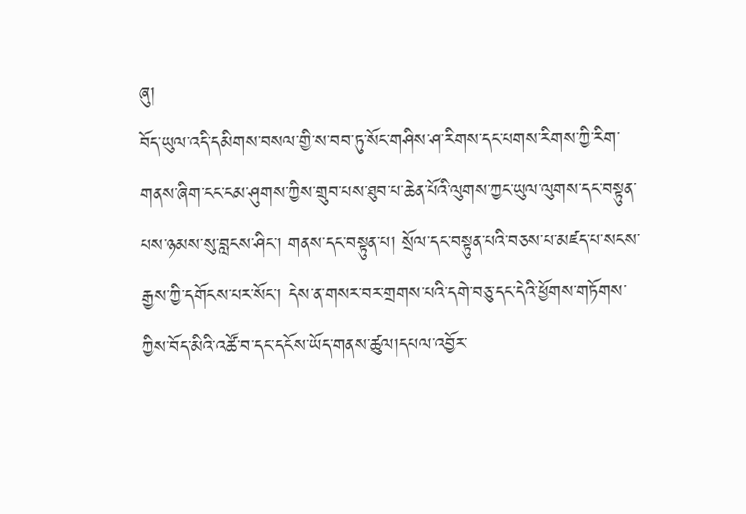ཞུ།
བོད་ཡུལ་འདི་དམིགས་བསལ་གྱི་ས་བབ་ཏུ་སོང་གཤིས་ཤ་རིགས་དང་པགས་རིགས་ཀྱི་རིག་གནས་ཞིག་ངང་ངམ་ཤུགས་ཀྱིས་གྲུབ་པས་ཐུབ་པ་ཆེན་པོའི་ལུགས་ཀྱང་ཡུལ་ལུགས་དང་བསྟུན་པས་ཉམས་སུ་བླངས་ཤིང་། གནས་དང་བསྟུན་པ། སྲོལ་དང་བསྟུན་པའི་བཅས་པ་མཛད་པ་སངས་རྒྱས་ཀྱི་དགོངས་པར་སོང་། དེས་ན་གསར་བར་གྲགས་པའི་དགེ་བཅུ་དང་དེའི་ཕྱོགས་གཏོགས་ཀྱིས་བོད་མིའི་འཚོ་བ་དང་དངོས་ཡོད་གནས་ཚུལ།དཔལ་འབྱོར་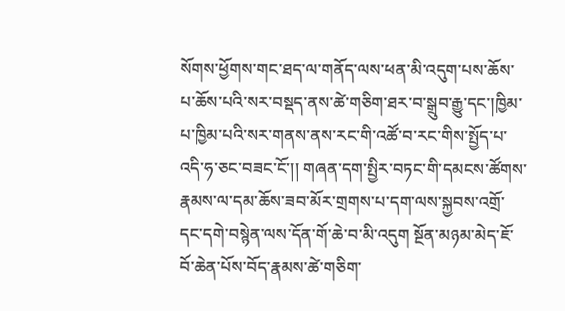སོགས་ཕྱོགས་གང་ཐད་ལ་གནོད་ལས་ཕན་མི་འདུག་པས་ཆོས་པ་ཆོས་པའི་སར་བསྡད་ནས་ཚེ་གཅིག་ཐར་བ་སྒྲུབ་རྒྱུ་དང་།ཁྱིམ་པ་ཁྱིམ་པའི་སར་གནས་ནས་རང་གི་འཚོ་བ་རང་གིས་སྤྱོད་པ་འདི་ཧ་ཅང་བཟང་ངོ་།། གཞན་དག་སྤྱིར་བཏང་གི་དམངས་ཚོགས་རྣམས་ལ་དམ་ཆོས་ཟབ་མོར་གྲགས་པ་དག་ལས་སྐྱབས་འགྲོ་དང་དགེ་བསྙེན་ལས་དོན་གོ་ཆེ་བ་མི་འདུག སྔོན་མཉམ་མེད་ཇོ་བོ་ཆེན་པོས་བོད་རྣམས་ཚེ་གཅིག་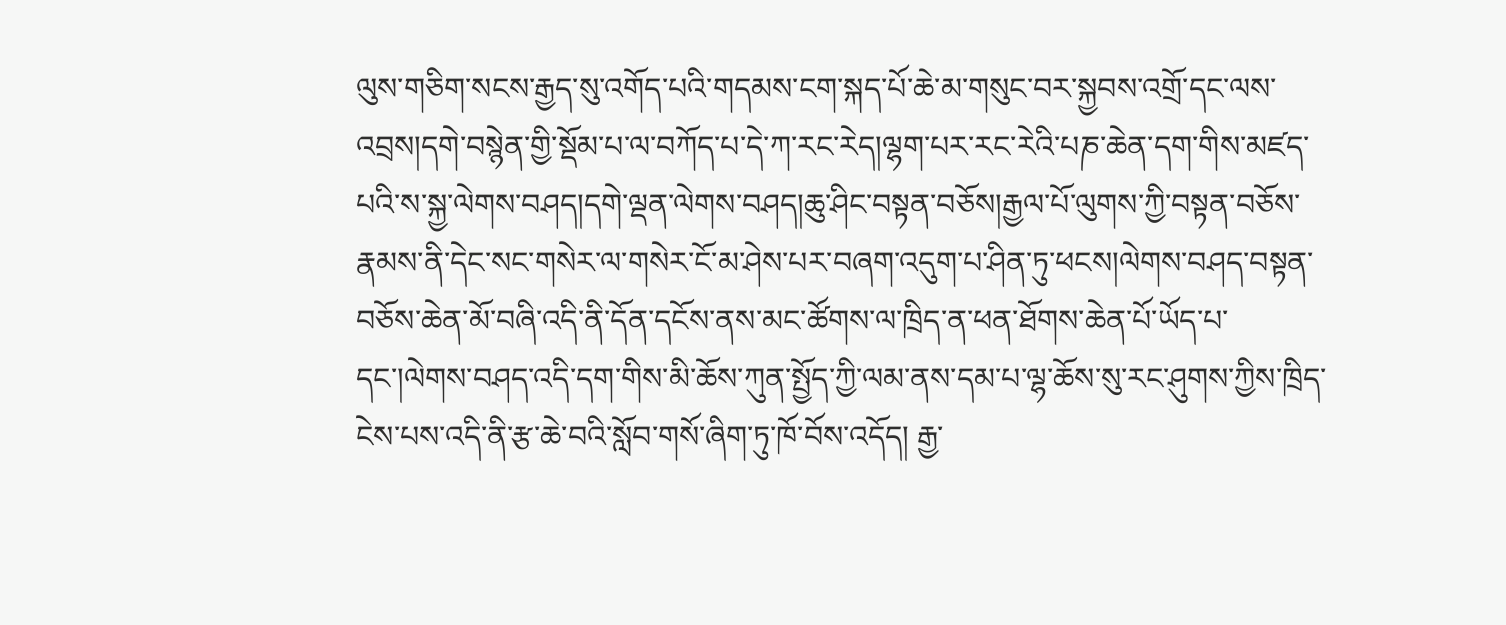ལུས་གཅིག་སངས་རྒྱད་སུ་འགོད་པའི་གདམས་ངག་སྐད་པོ་ཆེ་མ་གསུང་བར་སྐྱབས་འགྲོ་དང་ལས་འབྲས།དགེ་བསྙེན་གྱི་སྡོམ་པ་ལ་བཀོད་པ་དེ་ཀ་རང་རེད།ལྷག་པར་རང་རེའི་པཎ་ཆེན་དག་གིས་མཛད་པའི་ས་སྐྱ་ལེགས་བཤད།དགེ་ལྡན་ལེགས་བཤད།ཆུ་ཤིང་བསྟན་བཅོས།རྒྱལ་པོ་ལུགས་ཀྱི་བསྟན་བཅོས་རྣམས་ནི་དེང་སང་གསེར་ལ་གསེར་ངོ་མ་ཤེས་པར་བཞག་འདུག་པ་ཤིན་ཏུ་ཕངས།ལེགས་བཤད་བསྟན་བཅོས་ཆེན་མོ་བཞི་འདི་ནི་དོན་དངོས་ནས་མང་ཚོགས་ལ་ཁྲིད་ན་ཕན་ཐོགས་ཆེན་པོ་ཡོད་པ་དང་།ལེགས་བཤད་འདི་དག་གིས་མི་ཆོས་ཀུན་སྤྱོད་ཀྱི་ལམ་ནས་དམ་པ་ལྷ་ཆོས་སུ་རང་ཤུགས་ཀྱིས་ཁྲིད་ངེས་པས་འདི་ནི་རྩ་ཆེ་བའི་སློབ་གསོ་ཞིག་ཏུ་ཁོ་བོས་འདོད། རྒྱ་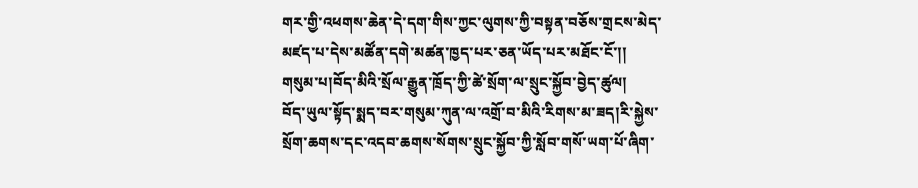གར་གྱི་འཕགས་ཆེན་དེ་དག་གིས་ཀྱང་ལུགས་ཀྱི་བསྟན་བཅོས་གྲངས་མེད་མཛད་པ་དེས་མཚོན་དགེ་མཚན་ཁྱད་པར་ཅན་ཡོད་པར་མཐོང་ངོ་།།
གསུམ་པ།བོད་མིའི་སྲོལ་རྒྱུན་ཁྲོད་ཀྱི་ཚེ་སྲོག་ལ་སྲུང་སྐྱོབ་བྱེད་ཚུལ།
བོད་ཡུལ་སྟོད་སྨད་བར་གསུམ་ཀུན་ལ་འགྲོ་བ་མིའི་རིགས་མ་ཟད།རི་སྐྱེས་སྲོག་ཆགས་དང་འདབ་ཆགས་སོགས་སྲུང་སྐྱོབ་ཀྱི་སློབ་གསོ་ཡག་པོ་ཞིག་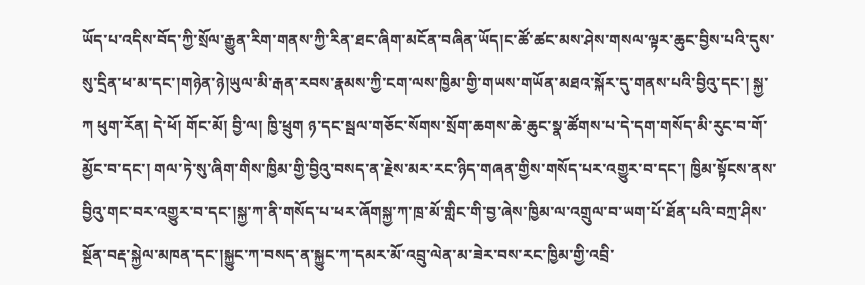ཡོད་པ་འདིས་བོད་ཀྱི་སྲོལ་རྒྱུན་རིག་གནས་ཀྱི་རིན་ཐང་ཞིག་མངོན་བཞིན་ཡོད།ང་ཚོ་ཚང་མས་ཤེས་གསལ་ལྟར་ཆུང་བྱིས་པའི་དུས་སུ་དྲིན་ཕ་མ་དང་།གཉེན་ཉེ།ཡུལ་མི་རྒན་རབས་རྣམས་ཀྱི་ངག་ལས་ཁྱིམ་གྱི་གཡས་གཡོན་མཐའ་སྐོར་དུ་གནས་པའི་བྱིའུ་དང་། སྐྱ་ཀ ཕུག་རོན། དེ་ཕོ། གོང་མོ། བྱི་ལ། ཁྱི་ཕྲུག ཉ་དང་སྦལ་གཅོང་སོགས་སྲོག་ཆགས་ཆེ་ཆུང་སྣ་ཚོགས་པ་དེ་དག་གསོད་མི་རུང་བ་གོ་མྱོང་བ་དང་། གལ་ཏེ་སུ་ཞིག་གིས་ཁྱིམ་གྱི་བྱིའུ་བསད་ན་རྗེས་མར་རང་ཉིད་གཞན་གྱིས་གསོད་པར་འགྱུར་བ་དང་། ཁྱིམ་སྟོངས་ནས་བྱིའུ་གང་བར་འགྱུར་བ་དང་།སྐྱ་ཀ་ནི་གསོད་པ་ཕར་ཞོགསྐྱ་ཀ་ཁྲ་མོ་གླིང་གི་བྱ་ཞེས་ཁྱིམ་ལ་འགྲུལ་བ་ཡག་པོ་ཐོན་པའི་བཀྲ་ཤིས་སྔོན་བརྡ་སྐྱེལ་མཁན་དང་།སྐྱུང་ཀ་བསད་ན་སྐྱུང་ཀ་དམར་མོ་འབྲུ་ལེན་མ་ཟེར་བས་རང་ཁྱིམ་གྱི་འབྲི་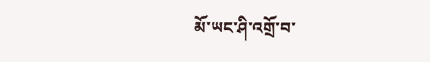མོ་ཡང་ཤི་འགྲོ་བ་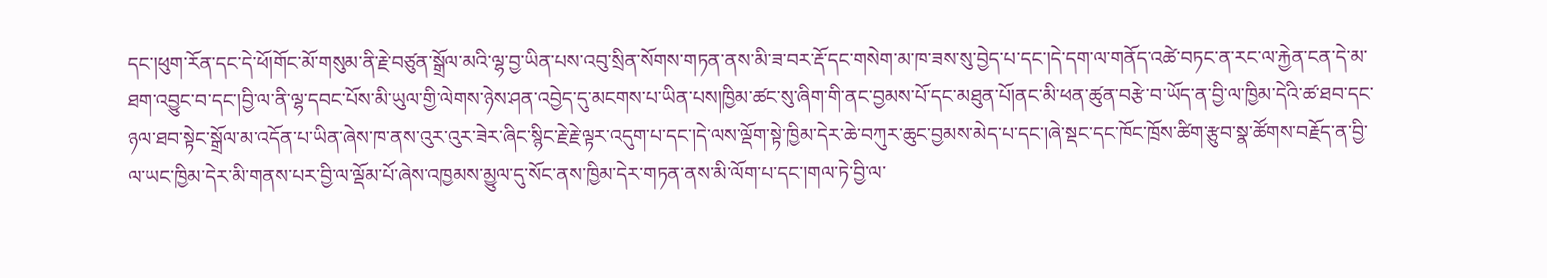དང་།ཕུག་རོན་དང་དེ་ཕོ།གོང་མོ་གསུམ་ནི་རྗེ་བཙུན་སྒྲོལ་མའི་ལྷ་བྱ་ཡིན་པས་འབུ་སྲིན་སོགས་གཏན་ནས་མི་ཟ་བར་རྡོ་དང་གསེག་མ་ཁ་ཟས་སུ་བྱེད་པ་དང་།དེ་དག་ལ་གནོད་འཚེ་བཏང་ན་རང་ལ་རྐྱེན་ངན་དེ་མ་ཐག་འབྱུང་བ་དང་།བྱི་ལ་ནི་ལྷ་དབང་པོས་མི་ཡུལ་གྱི་ལེགས་ཉེས་ཤན་འབྱེད་དུ་མངགས་པ་ཡིན་པས།ཁྱིམ་ཚང་སུ་ཞིག་གི་ནང་བྱམས་པོ་དང་མཐུན་པོ།ནང་མི་ཕན་ཚུན་བརྩེ་བ་ཡོད་ན་བྱི་ལ་ཁྱིམ་དེའི་ཚ་ཐབ་དང་ཉལ་ཐབ་སྟེང་སྒྲོལ་མ་འདོན་པ་ཡིན་ཞེས་ཁ་ནས་འུར་འུར་ཟེར་ཞིང་སྙིང་རྗེ་རྗེ་ལྟར་འདུག་པ་དང་།དེ་ལས་ལྡོག་སྟེ་ཁྱིམ་དེར་ཆེ་བཀུར་ཆུང་བྱམས་མེད་པ་དང་།ཞེ་སྡང་དང་ཁོང་ཁྲོས་ཚིག་རྩུབ་སྣ་ཚོགས་བརྗོད་ན་བྱི་ལ་ཡང་ཁྱིམ་དེར་མི་གནས་པར་བྱི་ལ་ལྡོམ་པོ་ཞེས་འཁྱམས་མྱུལ་དུ་སོང་ནས་ཁྱིམ་དེར་གཏན་ནས་མི་ལོག་པ་དང་།གལ་ཏེ་བྱི་ལ་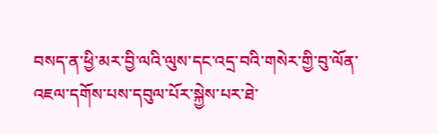བསད་ན་ཕྱི་མར་བྱི་ལའི་ལུས་དང་འདྲ་བའི་གསེར་གྱི་བུ་ལོན་འཇལ་དགོས་པས་དབུལ་པོར་སྐྱེས་པར་ཐེ་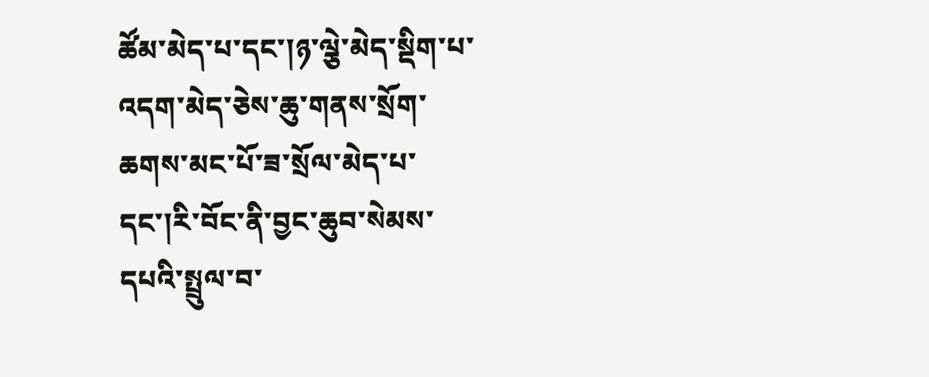ཚོམ་མེད་པ་དང་།ཉ་ལྕེ་མེད་སྡིག་པ་འདག་མེད་ཅེས་ཆུ་གནས་སྲོག་ཆགས་མང་པོ་ཟ་སྲོལ་མེད་པ་དང་།རི་བོང་ནི་བྱང་ཆུབ་སེམས་དཔའི་སྤྲུལ་བ་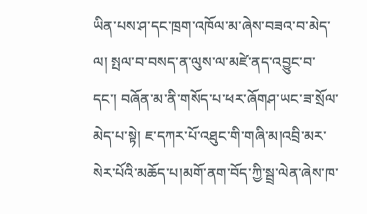ཡིན་པས་ཤ་དང་ཁྲག་འཁོལ་མ་ཞེས་བཟའ་བ་མེད་ལ། སྤལ་བ་བསད་ན་ལུས་ལ་མཛེ་ནད་འབྱུང་བ་དང་། བཞོན་མ་ནི་གསོད་པ་ཕར་ཞོགཤ་ཡང་ཟ་སྲོལ་མེད་པ་སྟེ། ཇ་དཀར་པོ་འཐུང་གི་གཞི་མ།འབྲི་མར་སེར་པོའི་མཆོད་པ།མགོ་ནག་བོད་ཀྱི་སྦྲ་ལེན་ཞེས་ཁ་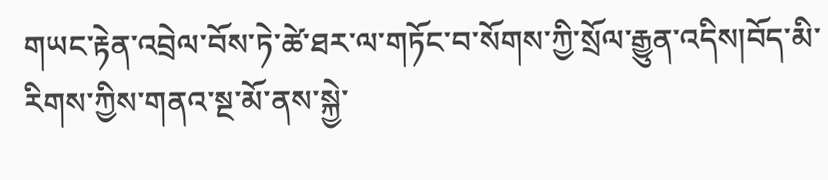གཡང་རྟེན་འབྲེལ་བོས་ཏེ་ཚེ་ཐར་ལ་གཏོང་བ་སོགས་ཀྱི་སྲོལ་རྒྱུན་འདིས།བོད་མི་རིགས་ཀྱིས་གནའ་སྔ་མོ་ནས་སྐྱེ་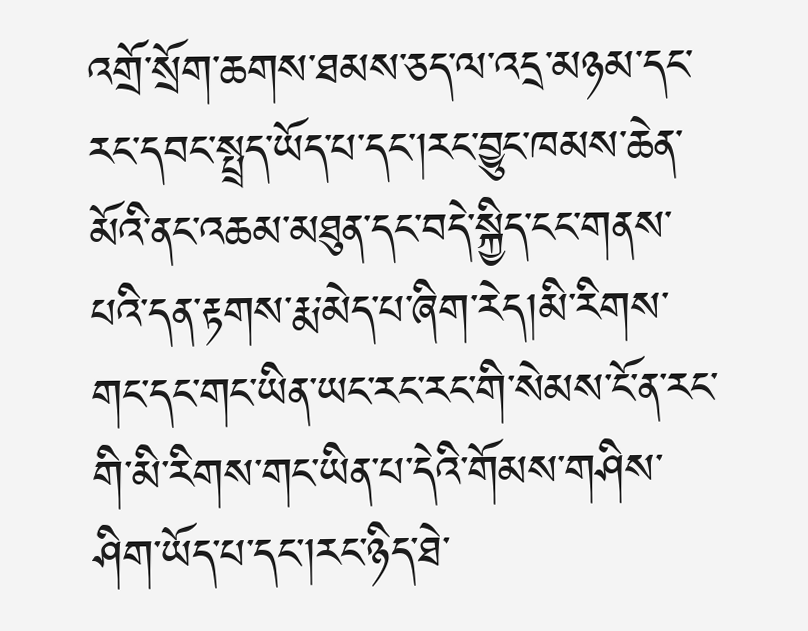འགྲོ་སྲོག་ཆགས་ཐམས་ཅད་ལ་འདྲ་མཉམ་དང་རང་དབང་སྤྲད་ཡོད་པ་དང་།རང་བྱུང་ཁམས་ཆེན་མོའི་ནང་འཆམ་མཐུན་དང་བདེ་སྐྱིད་ངང་གནས་པའི་དན་རྟགས་རྨ་མེད་པ་ཞིག་རེད།མི་རིགས་གང་དང་གང་ཡིན་ཡང་རང་རང་གི་སེམས་ངོ་ན་རང་གི་མི་རིགས་གང་ཡིན་པ་དེའི་གོམས་གཤིས་ཤིག་ཡོད་པ་དང་།རང་ཉིད་ཐེ་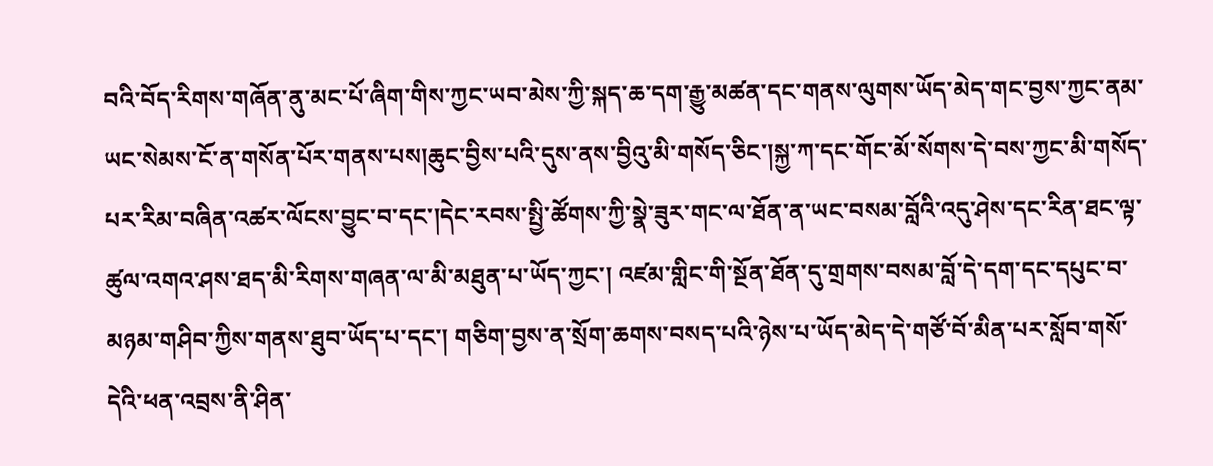བའི་བོད་རིགས་གཞོན་ནུ་མང་པོ་ཞིག་གིས་ཀྱང་ཡབ་མེས་ཀྱི་སྐད་ཆ་དག་རྒྱུ་མཚན་དང་གནས་ལུགས་ཡོད་མེད་གང་བྱས་ཀྱང་ནམ་ཡང་སེམས་ངོ་ན་གསོན་པོར་གནས་པས།ཆུང་བྱིས་པའི་དུས་ནས་བྱིའུ་མི་གསོད་ཅིང་།སྐྱ་ཀ་དང་གོང་མོ་སོགས་དེ་བས་ཀྱང་མི་གསོད་པར་རིམ་བཞིན་འཚར་ལོངས་བྱུང་བ་དང་།དེང་རབས་སྤྱི་ཚོགས་ཀྱི་སྣེ་ཟུར་གང་ལ་ཐོན་ན་ཡང་བསམ་བློའི་འདུ་ཤེས་དང་རིན་ཐང་ལྟ་ཚུལ་འགའ་ཤས་ཐད་མི་རིགས་གཞན་ལ་མི་མཐུན་པ་ཡོད་ཀྱང་། འཛམ་གླིང་གི་སྔོན་ཐོན་དུ་གྲགས་བསམ་བློ་དེ་དག་དང་དཔུང་བ་མཉམ་གཤིབ་ཀྱིས་གནས་ཐུབ་ཡོད་པ་དང་། གཅིག་བྱས་ན་སྲོག་ཆགས་བསད་པའི་ཉེས་པ་ཡོད་མེད་དེ་གཙོ་བོ་མིན་པར་སློབ་གསོ་དེའི་ཕན་འབྲས་ནི་ཤིན་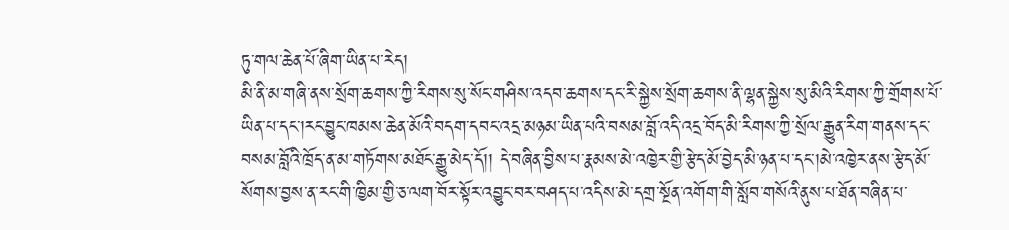ཏུ་གལ་ཆེན་པོ་ཞིག་ཡིན་པ་རེད།
མི་ནི་མ་གཞི་ནས་སྲོག་ཆགས་ཀྱི་རིགས་སུ་སོང་གཤིས་འདབ་ཆགས་དང་རི་སྐྱེས་སྲོག་ཆགས་ནི་ལྷན་སྐྱེས་སུ་མིའི་རིགས་ཀྱི་གྲོགས་པོ་ཡིན་པ་དང་།རང་བྱུང་ཁམས་ཆེན་མོའི་བདག་དབང་འདྲ་མཉམ་ཡིན་པའི་བསམ་བློ་འདི་འདྲ་བོད་མི་རིགས་ཀྱི་སྲོལ་རྒྱུན་རིག་གནས་དང་བསམ་བློའི་ཁྲོད་ན་མ་གཏོགས་མཐོང་རྒྱུ་མེད་དོ།། དེ་བཞིན་བྱིས་པ་རྣམས་མེ་འཁྱེར་གྱི་རྩེད་མོ་བྱེད་མི་ཉན་པ་དང་།མེ་འཁྱེར་ནས་རྩེད་མོ་སོགས་བྱས་ན་རང་གི་ཁྱིམ་གྱི་ཅ་ལག་བོར་སྟོར་འབྱུང་བར་བཤད་པ་འདིས་མེ་དགྲ་སྔོན་འགོག་གི་སློབ་གསོའི་ནུས་པ་ཐོན་བཞིན་པ་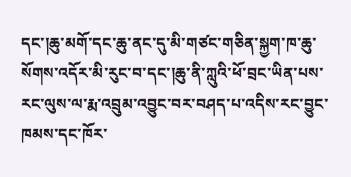དང་།ཆུ་མགོ་དང་ཆུ་ནང་དུ་མི་གཙང་གཅིན་སྐྱག་ཁ་ཆུ་སོགས་འདོར་མི་རུང་བ་དང་།ཆུ་ནི་ཀླུའི་ཕོ་བྲང་ཡིན་པས་རང་ལུས་ལ་རྨ་འབྲུམ་འབྱུང་བར་བཤད་པ་འདིས་རང་བྱུང་ཁམས་དང་ཁོར་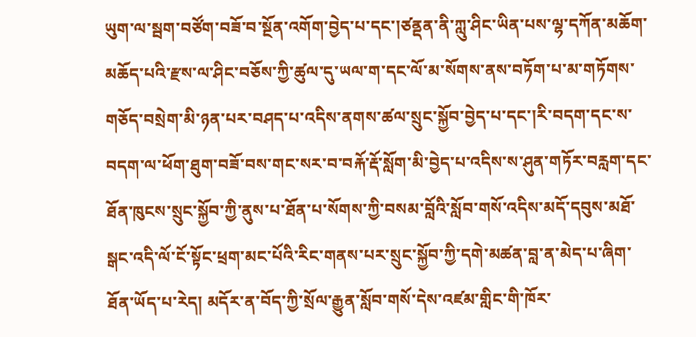ཡུག་ལ་སྦག་བཙོག་བཟོ་བ་སྔོན་འགོག་བྱེད་པ་དང་།ཙནྡན་ནི་ཀླུ་ཤིང་ཡིན་པས་ལྷ་དཀོན་མཆོག་མཆོད་པའི་རྫས་ལ་ཤིང་བཅོས་ཀྱི་ཚུལ་དུ་ཡལ་ག་དང་ལོ་མ་སོགས་ནས་བཏོག་པ་མ་གཏོགས་གཅོད་བསྲེག་མི་ཉན་པར་བཤད་པ་འདིས་ནགས་ཚལ་སྲུང་སྐྱོབ་བྱེད་པ་དང་།རི་བདག་དང་ས་བདག་ལ་ཕོག་ཐུག་བཟོ་བས་གང་སར་བ་བརྐོ་རྡོ་སློག་མི་བྱེད་པ་འདིས་ས་ཤུན་གཏོར་བརླག་དང་ཐོན་ཁུངས་སྲུང་སྐྱོབ་ཀྱི་ནུས་པ་ཐོན་པ་སོགས་ཀྱི་བསམ་བློའི་སློབ་གསོ་འདིས་མདོ་དབུས་མཐོ་སྒང་འདི་ལོ་ངོ་སྟོང་ཕྲག་མང་པོའི་རིང་གནས་པར་སྲུང་སྐྱོབ་ཀྱི་དགེ་མཚན་བླ་ན་མེད་པ་ཞིག་ཐོན་ཡོད་པ་རེད། མདོར་ན་བོད་ཀྱི་སྲོལ་རྒྱུན་སློབ་གསོ་དེས་འཛམ་གླིང་གི་ཁོར་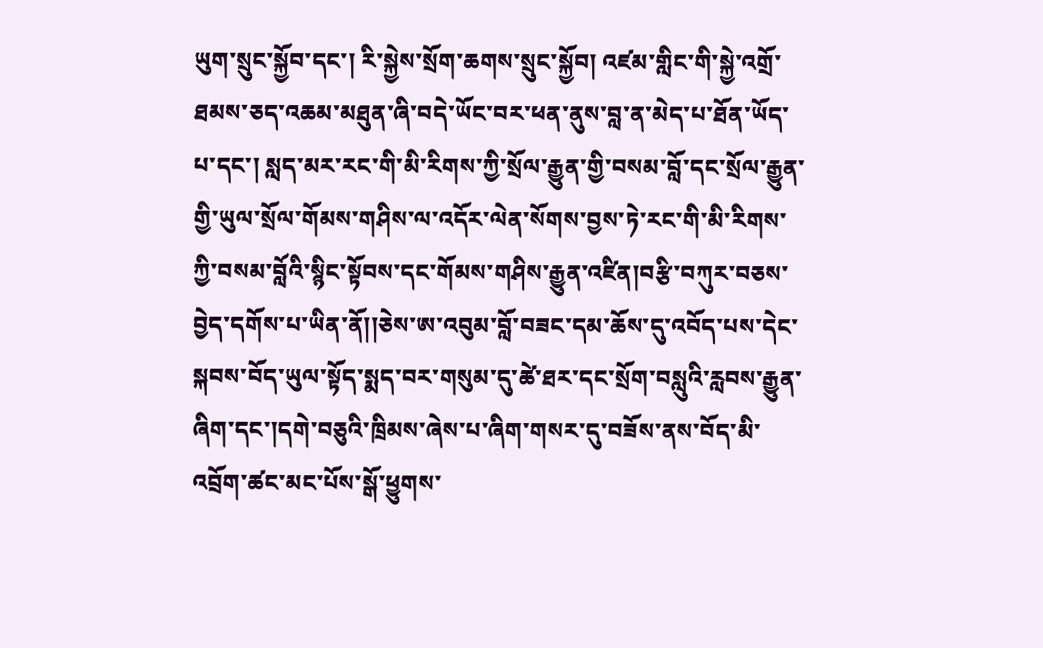ཡུག་སྲུང་སྐྱོབ་དང་། རི་སྐྱེས་སྲོག་ཆགས་སྲུང་སྐྱོབ། འཛམ་གླིང་གི་སྐྱེ་འགྲོ་ཐམས་ཅད་འཆམ་མཐུན་ཞི་བདེ་ཡོང་བར་ཕན་ནུས་བླ་ན་མེད་པ་ཐོན་ཡོད་པ་དང་། སླད་མར་རང་གི་མི་རིགས་ཀྱི་སྲོལ་རྒྱུན་གྱི་བསམ་བློ་དང་སྲོལ་རྒྱུན་གྱི་ཡུལ་སྲོལ་གོམས་གཤིས་ལ་འདོར་ལེན་སོགས་བྱས་ཏེ་རང་གི་མི་རིགས་ཀྱི་བསམ་བློའི་སྙིང་སྟོབས་དང་གོམས་གཤིས་རྒྱུན་འཛིན།བརྩི་བཀུར་བཅས་བྱེད་དགོས་པ་ཡིན་ནོ།།ཅེས་ཨ་འབུམ་བློ་བཟང་དམ་ཆོས་དུ་འབོད་པས་དེང་སྐབས་བོད་ཡུལ་སྟོད་སྨད་བར་གསུམ་དུ་ཚེ་ཐར་དང་སྲོག་བསླུའི་རླབས་རྒྱུན་ཞིག་དང་།དགེ་བཅུའི་ཁྲིམས་ཞེས་པ་ཞིག་གསར་དུ་བཟོས་ནས་བོད་མི་འབྲོག་ཚང་མང་པོས་སྒོ་ཕྱུགས་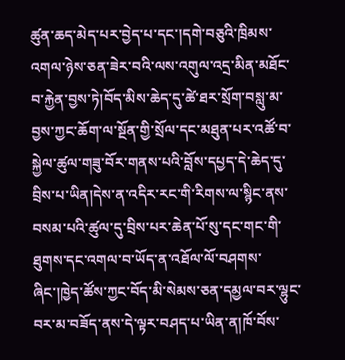ཚུན་ཆད་མེད་པར་བྱེད་པ་དང་།དགེ་བཅུའི་ཁྲིམས་འགལ་ཉེས་ཅན་ཟེར་བའི་ལས་འགུལ་འདྲ་མིན་མཐོང་བ་རྐྱེན་བྱས་ཏེ།བོད་མིས་ཆེད་དུ་ཚེ་ཐར་སྲོག་བསླུ་མ་བྱས་ཀྱང་ཆོག་ལ་སྔོན་གྱི་སྲོལ་དང་མཐུན་པར་འཚོ་བ་སྐྱེལ་ཚུལ་གཟུ་བོར་གནས་པའི་བློས་དཔྱད་དེ་ཆེད་དུ་བྲིས་པ་ཡིན།དེས་ན་འདིར་རང་གི་རིགས་ལ་སྙིང་ནས་བསམ་པའི་ཚུལ་དུ་བྲིས་པར་ཆེན་པོ་སུ་དང་གང་གི་ཐུགས་དང་འགལ་བ་ཡོད་ན་འཐོལ་ལོ་བཤགས་ཞིང་།ཁྱེད་ཚོས་ཀྱང་བོད་མི་སེམས་ཅན་དམྱལ་བར་ལྷུང་བར་མ་བཟོད་ནས་དེ་ལྟར་བཤད་པ་ཡིན་ན།ཁོ་བོས་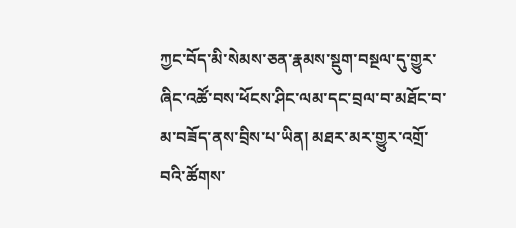ཀྱང་བོད་མི་སེམས་ཅན་རྣམས་སྡུག་བསྔལ་དུ་གྱུར་ཞིང་འཚོ་བས་ཕོངས་ཤིང་ལམ་དང་བྲལ་བ་མཐོང་བ་མ་བཟོད་ནས་བྲིས་པ་ཡིན། མཐར་མར་གྱུར་འགྲོ་བའི་ཚོགས་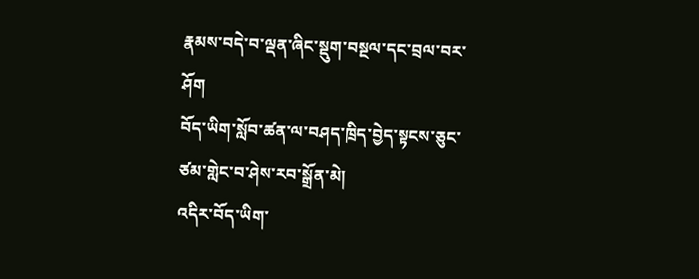རྣམས་བདེ་བ་ལྡན་ཞིང་སྡུག་བསྔལ་དང་བྲལ་བར་ཤོག
བོད་ཡིག་སློབ་ཚན་ལ་བཤད་ཁྲིད་བྱེད་སྟངས་ཅུང་ཙམ་གླེང་བ་ཤེས་རབ་སྒྲོན་མེ།
འདིར་བོད་ཡིག་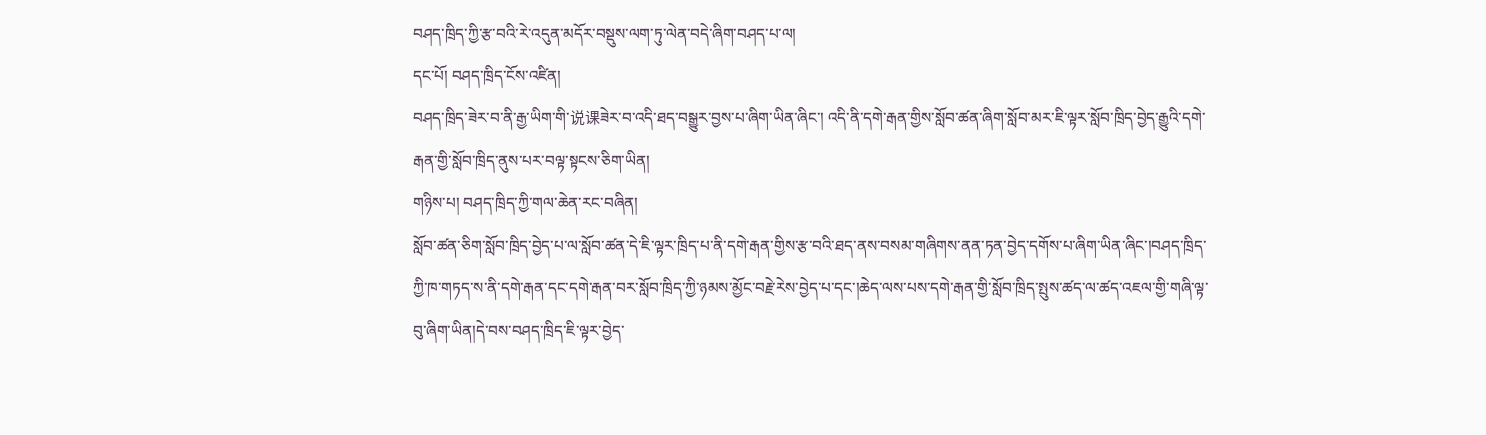བཤད་ཁྲིད་ཀྱི་རྩ་བའི་རེ་འདུན་མདོར་བསྡུས་ལག་ཏུ་ལེན་བདེ་ཞིག་བཤད་པ་ལ།
དང་པོ། བཤད་ཁྲིད་ངོས་འཛིན།
བཤད་ཁྲིད་ཟེར་བ་ནི་རྒྱ་ཡིག་གི་说课ཟེར་བ་འདི་ཐད་བསྒྱུར་བྱས་པ་ཞིག་ཡིན་ཞིང་། འདི་ནི་དགེ་རྒན་གྱིས་སློབ་ཚན་ཞིག་སློབ་མར་ཇི་ལྟར་སློབ་ཁྲིད་བྱེད་རྒྱུའི་དགེ་རྒན་གྱི་སློབ་ཁྲིད་ནུས་པར་བལྟ་སྟངས་ཅིག་ཡིན།
གཉིས་པ། བཤད་ཁྲིད་ཀྱི་གལ་ཆེན་རང་བཞིན།
སློབ་ཚན་ཅིག་སློབ་ཁྲིད་བྱེད་པ་ལ་སློབ་ཚན་དེ་ཇི་ལྟར་ཁྲིད་པ་ནི་དགེ་རྒན་གྱིས་རྩ་བའི་ཐད་ནས་བསམ་གཞིགས་ནན་ཏན་བྱེད་དགོས་པ་ཞིག་ཡིན་ཞིང་།བཤད་ཁྲིད་ཀྱི་ཁ་གཏད་ས་ནི་དགེ་རྒན་དང་དགེ་རྒན་བར་སློབ་ཁྲིད་ཀྱི་ཉམས་མྱོང་བརྗེ་རེས་བྱེད་པ་དང་།ཆེད་ལས་པས་དགེ་རྒན་གྱི་སློབ་ཁྲིད་སྤུས་ཚད་ལ་ཚད་འཇལ་གྱི་གཞི་ལྟ་བུ་ཞིག་ཡིན།དེ་བས་བཤད་ཁྲིད་ཇི་ལྟར་བྱེད་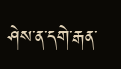ཤེས་ན་དགེ་རྒན་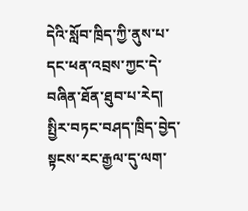དེའི་སློབ་ཁྲིད་ཀྱི་ནུས་པ་དང་ཕན་འབྲས་ཀྱང་དེ་བཞིན་ཐོན་ཐུབ་པ་རེད། སྤྱིར་བཏང་བཤད་ཁྲིད་བྱེད་སྟངས་རང་རྒྱལ་དུ་ལག་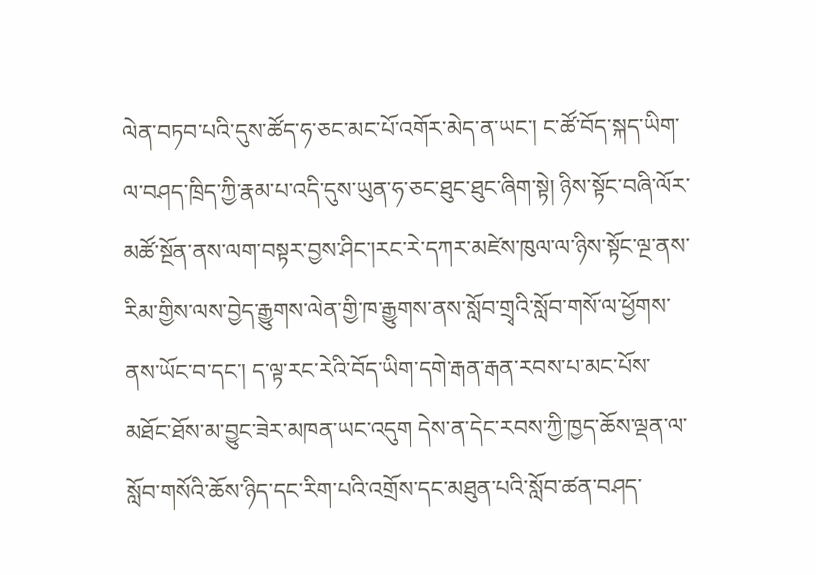ལེན་བཏབ་པའི་དུས་ཚོད་ཧ་ཅང་མང་པོ་འགོར་མེད་ན་ཡང་། ང་ཚོ་བོད་སྐད་ཡིག་ལ་བཤད་ཁྲིད་ཀྱི་རྣམ་པ་འདི་དུས་ཡུན་ཧ་ཅང་ཐུང་ཐུང་ཞིག་སྟེ། ཉིས་སྟོང་བཞི་ལོར་མཚོ་སྔོན་ནས་ལག་བསྟར་བྱས་ཤིང་།རང་རེ་དཀར་མཛེས་ཁུལ་ལ་ཉིས་སྟོང་ལྔ་ནས་རིམ་གྱིས་ལས་བྱེད་རྒྱུགས་ལེན་གྱི་ཁ་རྒྱུགས་ནས་སློབ་གྲྭའི་སློབ་གསོ་ལ་ཕྱོགས་ནས་ཡོང་བ་དང་། ད་ལྟ་རང་རེའི་བོད་ཡིག་དགེ་རྒན་རྒན་རབས་པ་མང་པོས་མཐོང་ཐོས་མ་བྱུང་ཟེར་མཁན་ཡང་འདུག དེས་ན་དེང་རབས་ཀྱི་ཁྱད་ཆོས་ལྡན་ལ་སློབ་གསོའི་ཆོས་ཉིད་དང་རིག་པའི་འགྲོས་དང་མཐུན་པའི་སློབ་ཚན་བཤད་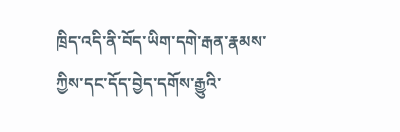ཁྲིད་འདི་ནི་བོད་ཡིག་དགེ་རྒན་རྣམས་ཀྱིས་དང་དོད་བྱེད་དགོས་རྒྱུའི་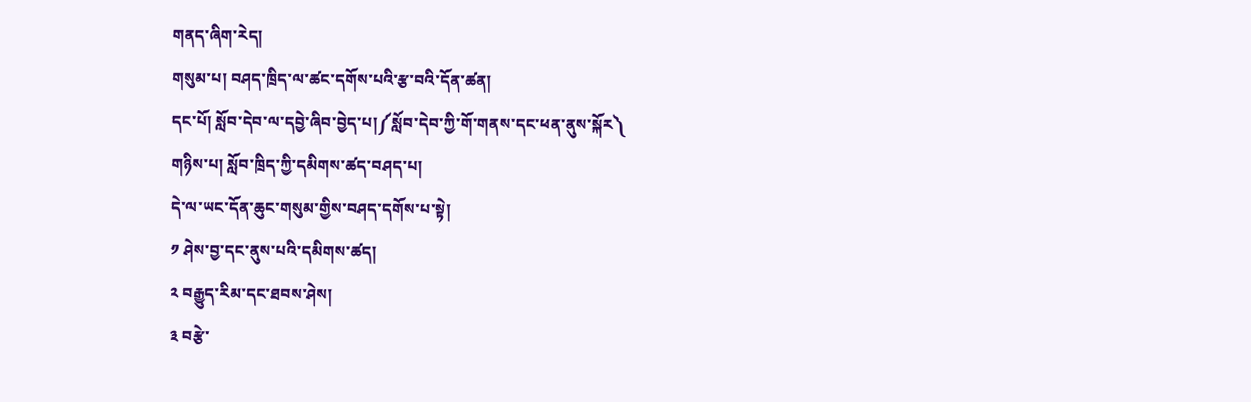གནད་ཞིག་རེད།
གསུམ་པ། བཤད་ཁྲིད་ལ་ཚང་དགོས་པའི་རྩ་བའི་དོན་ཚན།
དང་པོ། སློབ་དེབ་ལ་དབྱེ་ཞིབ་བྱེད་པ།༼སློབ་དེབ་ཀྱི་གོ་གནས་དང་ཕན་ནུས་སྐོར༽
གཉིས་པ། སློབ་ཁྲིད་ཀྱི་དམིགས་ཚད་བཤད་པ།
དེ་ལ་ཡང་དོན་ཆུང་གསུམ་གྱིས་བཤད་དགོས་པ་སྟེ།
༡ ཤེས་བྱ་དང་ནུས་པའི་དམིགས་ཚད།
༢ བརྒྱུད་རིམ་དང་ཐབས་ཤེས།
༣ བརྩེ་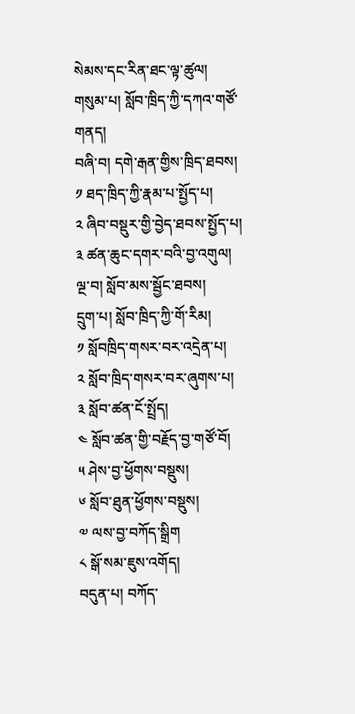སེམས་དང་རིན་ཐང་ལྟ་ཚུལ།
གསུམ་པ། སློབ་ཁྲིད་ཀྱི་དཀའ་གཙོ་གནད།
བཞི་བ། དགེ་རྒན་གྱིས་ཁྲིད་ཐབས།
༡ ཐད་ཁྲིད་ཀྱི་རྣམ་པ་སྤྱོད་པ།
༢ ཞིབ་བསྡུར་གྱི་བྱེད་ཐབས་སྤྱོད་པ།
༣ ཚན་ཆུང་དགར་བའི་བྱ་འགུལ།
ལྔ་བ། སློབ་མས་སྦྱོང་ཐབས།
དྲུག་པ། སློབ་ཁྲིད་ཀྱི་གོ་རིམ།
༡ སློབཁྲིད་གསར་བར་འདྲེན་པ།
༢ སློབ་ཁྲིད་གསར་བར་ཞུགས་པ།
༣ སློབ་ཚན་ངོ་སྤྲོད།
༤ སློབ་ཚན་གྱི་བརྗོད་བྱ་གཙོ་བོ།
༥ ཤེས་བྱ་ཕྱོགས་བསྡུས།
༦ སློབ་ཐུན་ཕྱོགས་བསྡུས།
༧ ལས་བྱ་བཀོད་སྒྲིག
༨ སྒོ་སམ་ཇུས་འགོད།
བདུན་པ། བཀོད་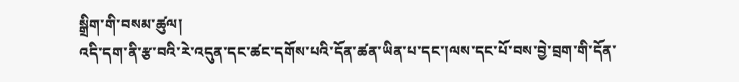སྒྲིག་གི་བསམ་ཚུལ།
འདི་དག་ནི་རྩ་བའི་རེ་འདུན་དང་ཚང་དགོས་པའི་དོན་ཚན་ཡིན་པ་དང་།ལས་དང་པོ་བས་བྱེ་བྲག་གི་དོན་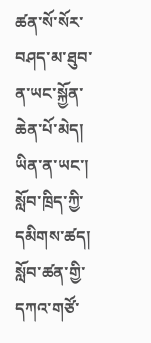ཚན་སོ་སོར་བཤད་མ་ཐུབ་ན་ཡང་སྐྱོན་ཆེན་པོ་མེད། ཡིན་ན་ཡང་། སློབ་ཁྲིད་ཀྱི་དམིགས་ཚད། སློབ་ཚན་གྱི་དཀའ་གཙོ་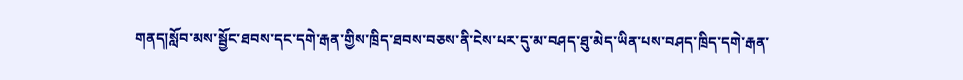གནད།སློབ་མས་སྦྱོང་ཐབས་དང་དགེ་རྒན་གྱིས་ཁྲིད་ཐབས་བཅས་ནི་ངེས་པར་དུ་མ་བཤད་ཐུ་མེད་ཡིན་པས་བཤད་ཁྲིད་དགེ་རྒན་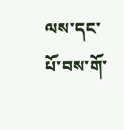ལས་དང་པོ་བས་གོ་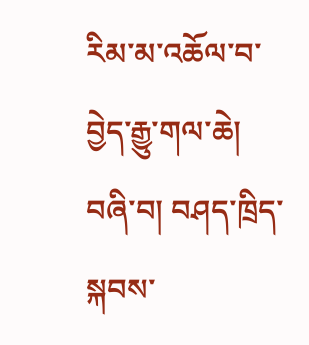རིམ་མ་འཆོལ་བ་བྱེད་རྒྱུ་གལ་ཆེ།
བཞི་བ། བཤད་ཁྲིད་སྐབས་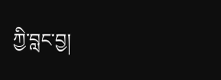ཀྱི་བླང་བྱ།